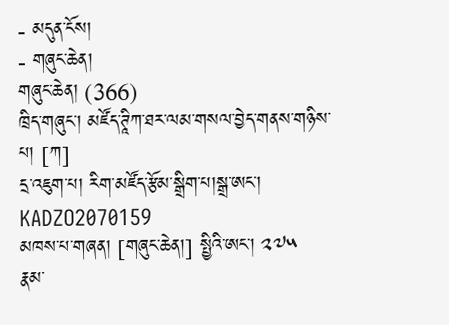- མདུན་ངོས།
- གཞུང་ཆེན།
གཞུང་ཆེན། (366)
ཁྲིད་གཞུང་། མཛོད་ཊཱིཀ་ཐར་ལམ་གསལ་བྱེད་གནས་གཉིས་པ། [ཀ]
དྲ་འཇུག་པ། རིག་མཛོད་རྩོམ་སྒྲིག་པ།སྒྲ་ཨང་། KADZO2070159
མཁས་པ་གཞན། [གཞུང་ཆེན།] སྤྱིའི་ཨང་། ༢༧༥
རྣམ་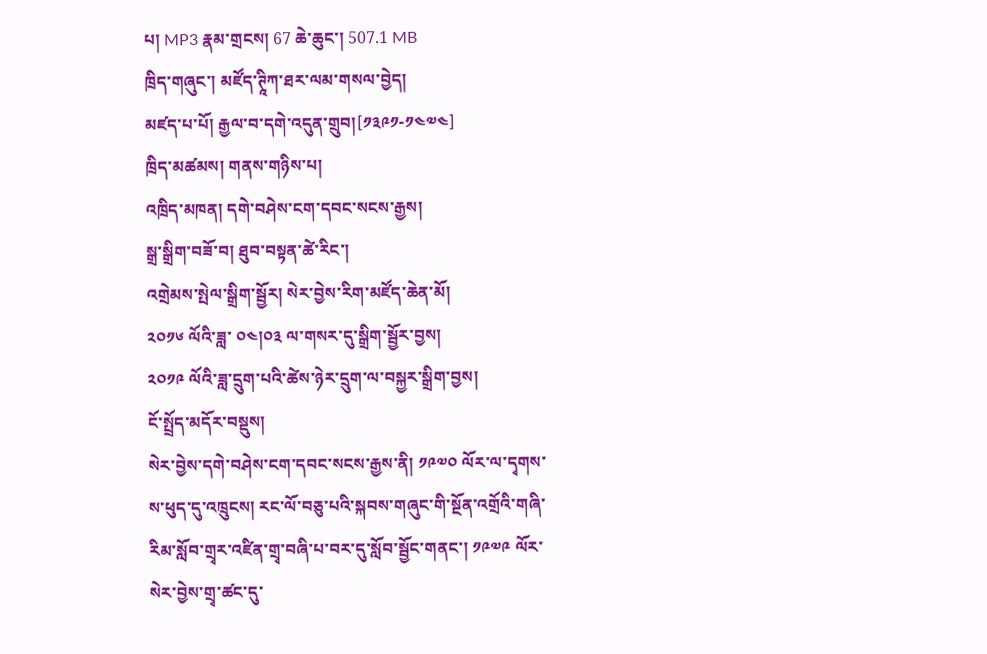པ། MP3 རྣམ་གྲངས། 67 ཆེ་ཆུང་། 507.1 MB
ཁྲིད་གཞུང་། མཛོད་ཊཱིཀ་ཐར་ལམ་གསལ་བྱེད།
མཛད་པ་པོ། རྒྱལ་བ་དགེ་འདུན་གྲུབ།[༡༣༩༡-༡༤༧༤]
ཁྲིད་མཚམས། གནས་གཉིས་པ།
འཁྲིད་མཁན། དགེ་བཤེས་ངག་དབང་སངས་རྒྱས།
སྒྲ་སྒྲིག་བཟོ་བ། ཐུབ་བསྟན་ཚེ་རིང་།
འགྲེམས་སྤེལ་སྒྲིག་སྦྱོར། སེར་བྱེས་རིག་མཛོད་ཆེན་མོ།
༢༠༡༦ ལོའི་ཟླ་ ༠༤།༠༣ ལ་གསར་དུ་སྒྲིག་སྦྱོར་བྱས།
༢༠༡༩ ལོའི་ཟླ་དྲུག་པའི་ཚེས་ཉེར་དྲུག་ལ་བསྐྱར་སྒྲིག་བྱས།
ངོ་སྤྲོད་མདོར་བསྡུས།
སེར་བྱེས་དགེ་བཤེས་ངག་དབང་སངས་རྒྱས་ནི། ༡༩༧༠ ལོར་ལ་དྭགས་ས་ཕུད་དུ་འཁྲུངས། རང་ལོ་བཅུ་པའི་སྐབས་གཞུང་གི་སྔོན་འགྲོའི་གཞི་རིམ་སློབ་གྲྭར་འཛིན་གྲྭ་བཞི་པ་བར་དུ་སློབ་སྦྱོང་གནང་། ༡༩༧༩ ལོར་སེར་བྱེས་གྲྭ་ཚང་དུ་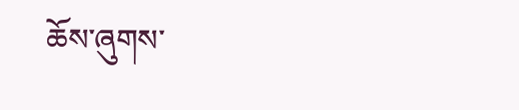ཆོས་ཞུགས་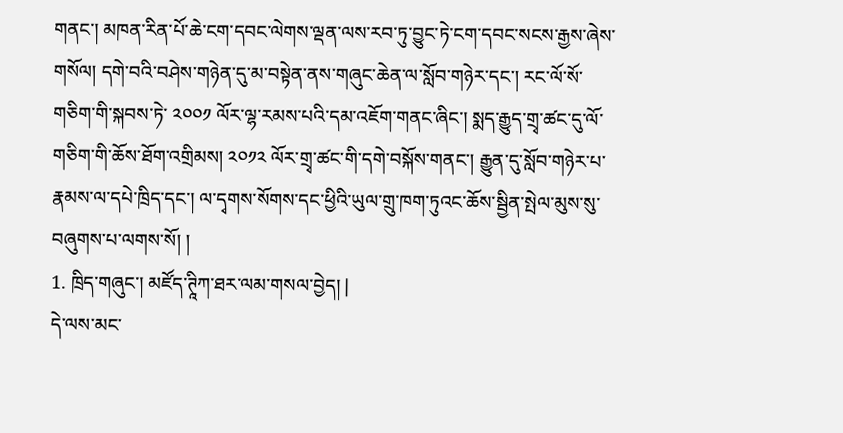གནང་། མཁན་རིན་པོ་ཆེ་ངག་དབང་ལེགས་ལྡན་ལས་རབ་ཏུ་བྱུང་ཏེ་ངག་དབང་སངས་རྒྱས་ཞེས་གསོལ། དགེ་བའི་བཤེས་གཉེན་དུ་མ་བསྟེན་ནས་གཞུང་ཆེན་ལ་སློབ་གཉེར་དང་། རང་ལོ་སོ་གཅིག་གི་སྐབས་ཏེ་ ༢༠༠༡ ལོར་ལྷ་རམས་པའི་དམ་འཇོག་གནང་ཞིང་། སྨད་རྒྱུད་གྲྭ་ཚང་དུ་ལོ་གཅིག་གི་ཆོས་ཐོག་འགྲིམས། ༢༠༡༢ ལོར་གྲྭ་ཚང་གི་དགེ་བསྐོས་གནང་། རྒྱུན་དུ་སློབ་གཉེར་པ་རྣམས་ལ་དཔེ་ཁྲིད་དང་། ལ་དྭགས་སོགས་དང་ཕྱིའི་ཡུལ་གྲུ་ཁག་ཏུའང་ཆོས་སྦྱིན་སྤེལ་མུས་སུ་བཞུགས་པ་ལགས་སོ། །
1. ཁྲིད་གཞུང་། མཛོད་ཊཱིཀ་ཐར་ལམ་གསལ་བྱེད། |
དེ་ལས་མང་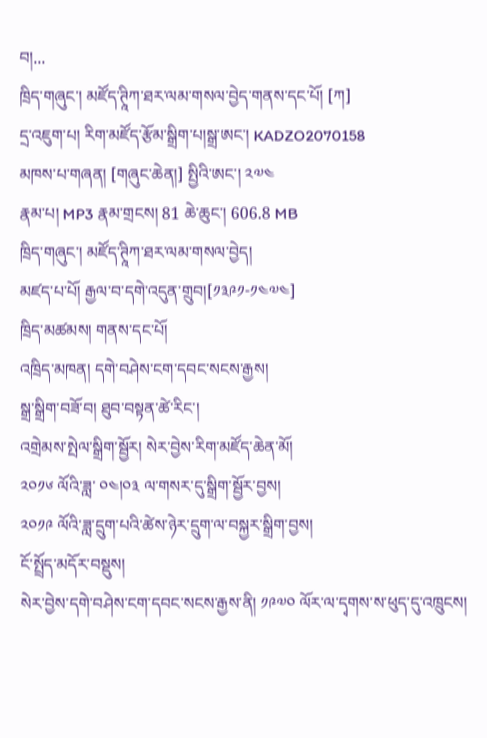བ།...
ཁྲིད་གཞུང་། མཛོད་ཊཱིཀ་ཐར་ལམ་གསལ་བྱེད་གནས་དང་པོ། [ཀ]
དྲ་འཇུག་པ། རིག་མཛོད་རྩོམ་སྒྲིག་པ།སྒྲ་ཨང་། KADZO2070158
མཁས་པ་གཞན། [གཞུང་ཆེན།] སྤྱིའི་ཨང་། ༢༧༤
རྣམ་པ། MP3 རྣམ་གྲངས། 81 ཆེ་ཆུང་། 606.8 MB
ཁྲིད་གཞུང་། མཛོད་ཊཱིཀ་ཐར་ལམ་གསལ་བྱེད།
མཛད་པ་པོ། རྒྱལ་བ་དགེ་འདུན་གྲུབ།[༡༣༩༡-༡༤༧༤]
ཁྲིད་མཚམས། གནས་དང་པོ།
འཁྲིད་མཁན། དགེ་བཤེས་ངག་དབང་སངས་རྒྱས།
སྒྲ་སྒྲིག་བཟོ་བ། ཐུབ་བསྟན་ཚེ་རིང་།
འགྲེམས་སྤེལ་སྒྲིག་སྦྱོར། སེར་བྱེས་རིག་མཛོད་ཆེན་མོ།
༢༠༡༦ ལོའི་ཟླ་ ༠༤།༠༣ ལ་གསར་དུ་སྒྲིག་སྦྱོར་བྱས།
༢༠༡༩ ལོའི་ཟླ་དྲུག་པའི་ཚེས་ཉེར་དྲུག་ལ་བསྐྱར་སྒྲིག་བྱས།
ངོ་སྤྲོད་མདོར་བསྡུས།
སེར་བྱེས་དགེ་བཤེས་ངག་དབང་སངས་རྒྱས་ནི། ༡༩༧༠ ལོར་ལ་དྭགས་ས་ཕུད་དུ་འཁྲུངས།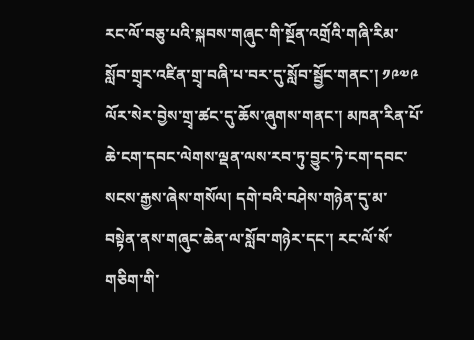རང་ལོ་བཅུ་པའི་སྐབས་གཞུང་གི་སྔོན་འགྲོའི་གཞི་རིམ་སློབ་གྲྭར་འཛིན་གྲྭ་བཞི་པ་བར་དུ་སློབ་སྦྱོང་གནང་། ༡༩༧༩ ལོར་སེར་བྱེས་གྲྭ་ཚང་དུ་ཆོས་ཞུགས་གནང་། མཁན་རིན་པོ་ཆེ་ངག་དབང་ལེགས་ལྡན་ལས་རབ་ཏུ་བྱུང་ཏེ་ངག་དབང་སངས་རྒྱས་ཞེས་གསོལ། དགེ་བའི་བཤེས་གཉེན་དུ་མ་བསྟེན་ནས་གཞུང་ཆེན་ལ་སློབ་གཉེར་དང་། རང་ལོ་སོ་གཅིག་གི་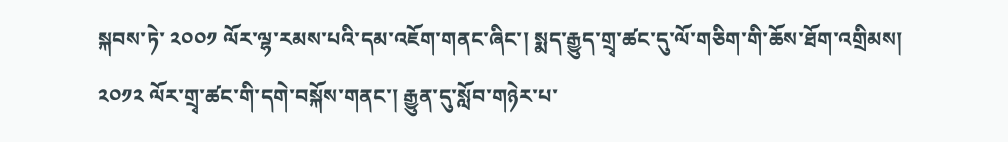སྐབས་ཏེ་ ༢༠༠༡ ལོར་ལྷ་རམས་པའི་དམ་འཇོག་གནང་ཞིང་། སྨད་རྒྱུད་གྲྭ་ཚང་དུ་ལོ་གཅིག་གི་ཆོས་ཐོག་འགྲིམས། ༢༠༡༢ ལོར་གྲྭ་ཚང་གི་དགེ་བསྐོས་གནང་། རྒྱུན་དུ་སློབ་གཉེར་པ་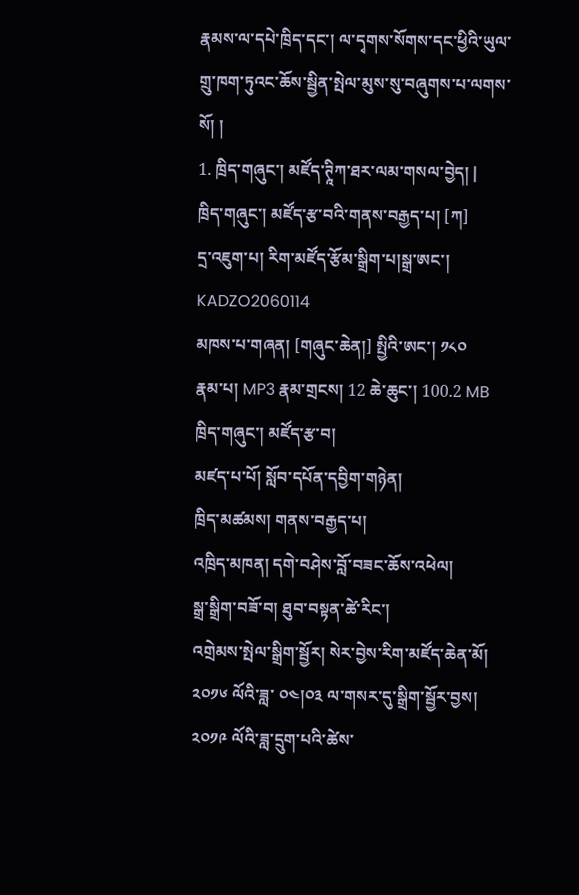རྣམས་ལ་དཔེ་ཁྲིད་དང་། ལ་དྭགས་སོགས་དང་ཕྱིའི་ཡུལ་གྲུ་ཁག་ཏུའང་ཆོས་སྦྱིན་སྤེལ་མུས་སུ་བཞུགས་པ་ལགས་སོ། །
1. ཁྲིད་གཞུང་། མཛོད་ཊཱིཀ་ཐར་ལམ་གསལ་བྱེད། |
ཁྲིད་གཞུང་། མཛོད་རྩ་བའི་གནས་བརྒྱད་པ། [ཀ]
དྲ་འཇུག་པ། རིག་མཛོད་རྩོམ་སྒྲིག་པ།སྒྲ་ཨང་། KADZO2060114
མཁས་པ་གཞན། [གཞུང་ཆེན།] སྤྱིའི་ཨང་། ༡༨༠
རྣམ་པ། MP3 རྣམ་གྲངས། 12 ཆེ་ཆུང་། 100.2 MB
ཁྲིད་གཞུང་། མཛོད་རྩ་བ།
མཛད་པ་པོ། སློབ་དཔོན་དབྱིག་གཉེན།
ཁྲིད་མཚམས། གནས་བརྒྱད་པ།
འཁྲིད་མཁན། དགེ་བཤེས་བློ་བཟང་ཆོས་འཕེལ།
སྒྲ་སྒྲིག་བཟོ་བ། ཐུབ་བསྟན་ཚེ་རིང་།
འགྲེམས་སྤེལ་སྒྲིག་སྦྱོར། སེར་བྱེས་རིག་མཛོད་ཆེན་མོ།
༢༠༡༦ ལོའི་ཟླ་ ༠༤།༠༣ ལ་གསར་དུ་སྒྲིག་སྦྱོར་བྱས།
༢༠༡༩ ལོའི་ཟླ་དྲུག་པའི་ཚེས་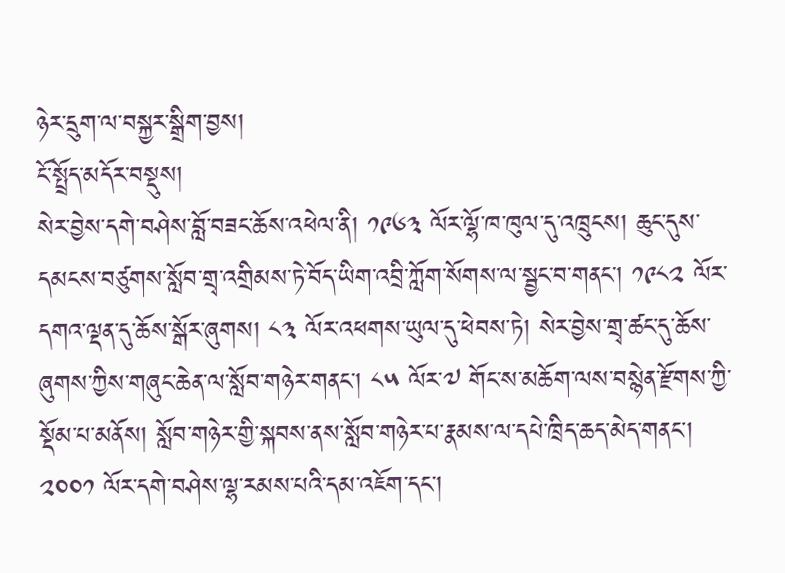ཉེར་དྲུག་ལ་བསྐྱར་སྒྲིག་བྱས།
ངོ་སྤྲོད་མདོར་བསྡུས།
སེར་བྱེས་དགེ་བཤེས་བློ་བཟང་ཆོས་འཕེལ་ནི། ༡༩༦༣ ལོར་ལྷོ་ཁ་ཁུལ་དུ་འཁྲུངས། ཆུང་དུས་དམངས་བཙུགས་སློབ་གྲྭ་འགྲིམས་ཏེ་བོད་ཡིག་འབྲི་ཀློག་སོགས་ལ་སྦྱང་བ་གནང་། ༡༩༨༢ ལོར་དགའ་ལྡན་དུ་ཆོས་སྒོར་ཞུགས། ༨༣ ལོར་འཕགས་ཡུལ་དུ་ཕེབས་ཏེ། སེར་བྱེས་གྲྭ་ཚང་དུ་ཆོས་ཞུགས་ཀྱིས་གཞུང་ཆེན་ལ་སློབ་གཉེར་གནང་། ༨༥ ལོར་༧ གོང་ས་མཆོག་ལས་བསྙེན་རྫོགས་ཀྱི་སྡོམ་པ་མནོས། སློབ་གཉེར་གྱི་སྐབས་ནས་སློབ་གཉེར་པ་རྣམས་ལ་དཔེ་ཁྲིད་ཆད་མེད་གནང་། ༢༠༠༡ ལོར་དགེ་བཤེས་ལྷ་རམས་པའི་དམ་འཇོག་དང་།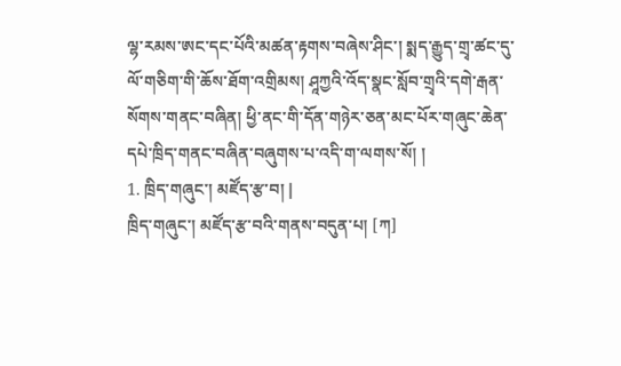ལྷ་རམས་ཨང་དང་པོའི་མཚན་རྟགས་བཞེས་ཤིང་། སྨད་རྒྱུད་གྲྭ་ཚང་དུ་ལོ་གཅིག་གི་ཆོས་ཐོག་འགྲིམས། ཤཱཀྱའི་འོད་སྣང་སློབ་གྲྭའི་དགེ་རྒན་སོགས་གནང་བཞིན། ཕྱི་ནང་གི་དོན་གཉེར་ཅན་མང་པོར་གཞུང་ཆེན་དཔེ་ཁྲིད་གནང་བཞིན་བཞུགས་པ་འདི་ག་ལགས་སོ། །
1. ཁྲིད་གཞུང་། མཛོད་རྩ་བ། |
ཁྲིད་གཞུང་། མཛོད་རྩ་བའི་གནས་བདུན་པ། [ཀ]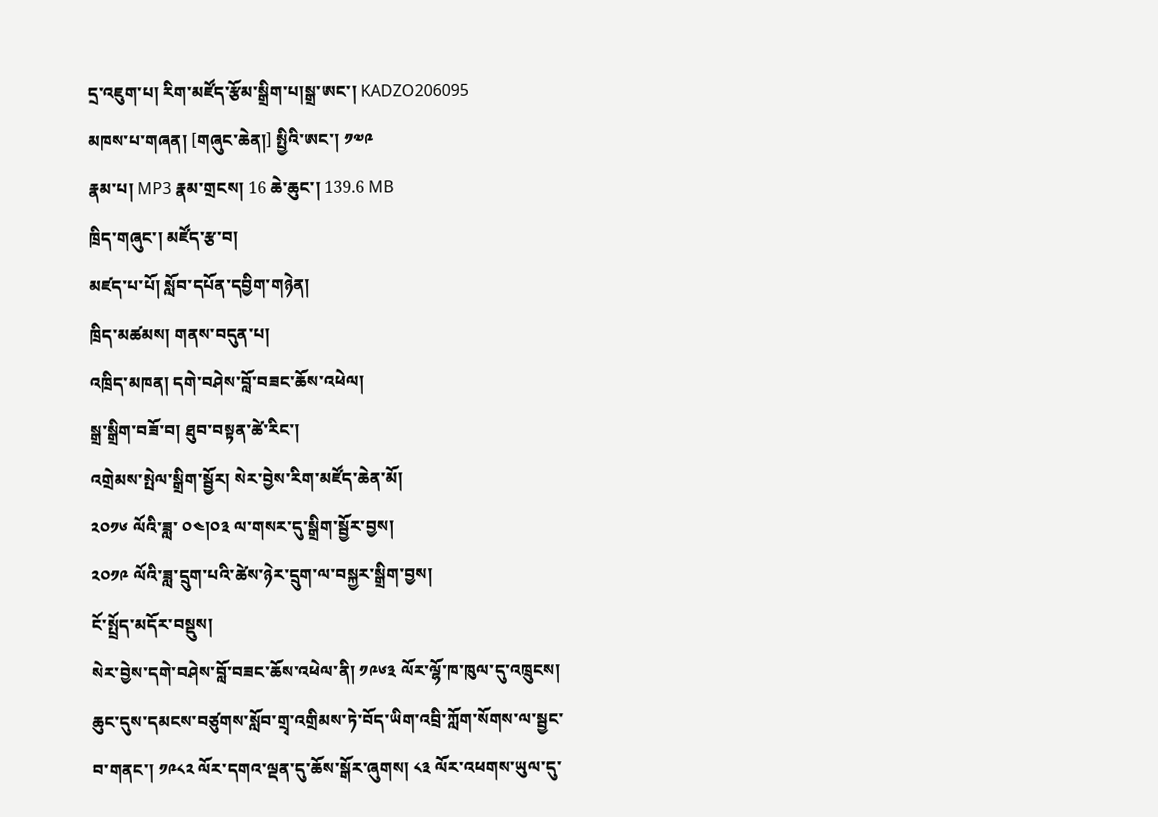དྲ་འཇུག་པ། རིག་མཛོད་རྩོམ་སྒྲིག་པ།སྒྲ་ཨང་། KADZO206095
མཁས་པ་གཞན། [གཞུང་ཆེན།] སྤྱིའི་ཨང་། ༡༧༩
རྣམ་པ། MP3 རྣམ་གྲངས། 16 ཆེ་ཆུང་། 139.6 MB
ཁྲིད་གཞུང་། མཛོད་རྩ་བ།
མཛད་པ་པོ། སློབ་དཔོན་དབྱིག་གཉེན།
ཁྲིད་མཚམས། གནས་བདུན་པ།
འཁྲིད་མཁན། དགེ་བཤེས་བློ་བཟང་ཆོས་འཕེལ།
སྒྲ་སྒྲིག་བཟོ་བ། ཐུབ་བསྟན་ཚེ་རིང་།
འགྲེམས་སྤེལ་སྒྲིག་སྦྱོར། སེར་བྱེས་རིག་མཛོད་ཆེན་མོ།
༢༠༡༦ ལོའི་ཟླ་ ༠༤།༠༣ ལ་གསར་དུ་སྒྲིག་སྦྱོར་བྱས།
༢༠༡༩ ལོའི་ཟླ་དྲུག་པའི་ཚེས་ཉེར་དྲུག་ལ་བསྐྱར་སྒྲིག་བྱས།
ངོ་སྤྲོད་མདོར་བསྡུས།
སེར་བྱེས་དགེ་བཤེས་བློ་བཟང་ཆོས་འཕེལ་ནི། ༡༩༦༣ ལོར་ལྷོ་ཁ་ཁུལ་དུ་འཁྲུངས། ཆུང་དུས་དམངས་བཙུགས་སློབ་གྲྭ་འགྲིམས་ཏེ་བོད་ཡིག་འབྲི་ཀློག་སོགས་ལ་སྦྱང་བ་གནང་། ༡༩༨༢ ལོར་དགའ་ལྡན་དུ་ཆོས་སྒོར་ཞུགས། ༨༣ ལོར་འཕགས་ཡུལ་དུ་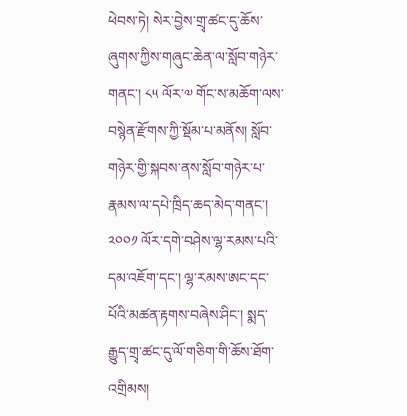ཕེབས་ཏེ། སེར་བྱེས་གྲྭ་ཚང་དུ་ཆོས་ཞུགས་ཀྱིས་གཞུང་ཆེན་ལ་སློབ་གཉེར་གནང་། ༨༥ ལོར་༧ གོང་ས་མཆོག་ལས་བསྙེན་རྫོགས་ཀྱི་སྡོམ་པ་མནོས། སློབ་གཉེར་གྱི་སྐབས་ནས་སློབ་གཉེར་པ་རྣམས་ལ་དཔེ་ཁྲིད་ཆད་མེད་གནང་། ༢༠༠༡ ལོར་དགེ་བཤེས་ལྷ་རམས་པའི་དམ་འཇོག་དང་། ལྷ་རམས་ཨང་དང་པོའི་མཚན་རྟགས་བཞེས་ཤིང་། སྨད་རྒྱུད་གྲྭ་ཚང་དུ་ལོ་གཅིག་གི་ཆོས་ཐོག་འགྲིམས།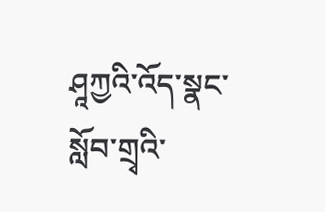ཤཱཀྱའི་འོད་སྣང་སློབ་གྲྭའི་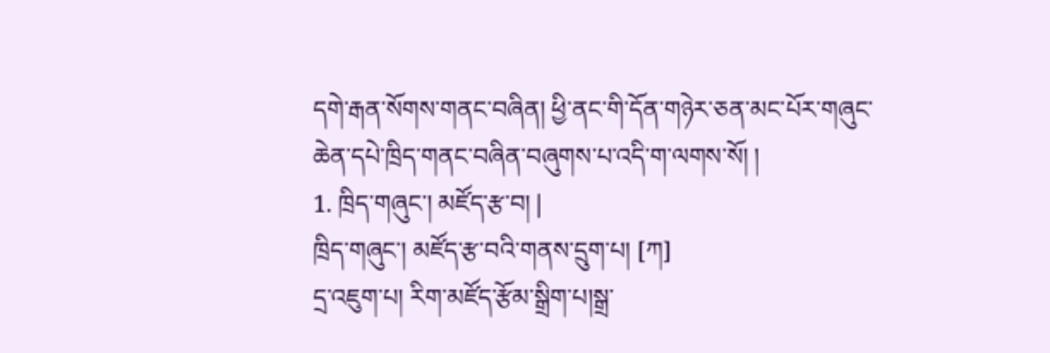དགེ་རྒན་སོགས་གནང་བཞིན། ཕྱི་ནང་གི་དོན་གཉེར་ཅན་མང་པོར་གཞུང་ཆེན་དཔེ་ཁྲིད་གནང་བཞིན་བཞུགས་པ་འདི་ག་ལགས་སོ། །
1. ཁྲིད་གཞུང་། མཛོད་རྩ་བ། |
ཁྲིད་གཞུང་། མཛོད་རྩ་བའི་གནས་དྲུག་པ། [ཀ]
དྲ་འཇུག་པ། རིག་མཛོད་རྩོམ་སྒྲིག་པ།སྒྲ་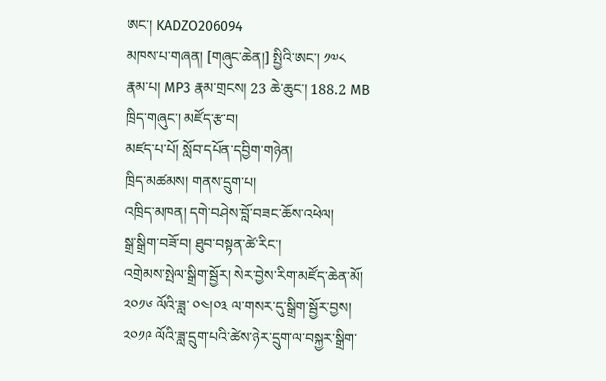ཨང་། KADZO206094
མཁས་པ་གཞན། [གཞུང་ཆེན།] སྤྱིའི་ཨང་། ༡༧༨
རྣམ་པ། MP3 རྣམ་གྲངས། 23 ཆེ་ཆུང་། 188.2 MB
ཁྲིད་གཞུང་། མཛོད་རྩ་བ།
མཛད་པ་པོ། སློབ་དཔོན་དབྱིག་གཉེན།
ཁྲིད་མཚམས། གནས་དྲུག་པ།
འཁྲིད་མཁན། དགེ་བཤེས་བློ་བཟང་ཆོས་འཕེལ།
སྒྲ་སྒྲིག་བཟོ་བ། ཐུབ་བསྟན་ཚེ་རིང་།
འགྲེམས་སྤེལ་སྒྲིག་སྦྱོར། སེར་བྱེས་རིག་མཛོད་ཆེན་མོ།
༢༠༡༦ ལོའི་ཟླ་ ༠༤།༠༣ ལ་གསར་དུ་སྒྲིག་སྦྱོར་བྱས།
༢༠༡༩ ལོའི་ཟླ་དྲུག་པའི་ཚེས་ཉེར་དྲུག་ལ་བསྐྱར་སྒྲིག་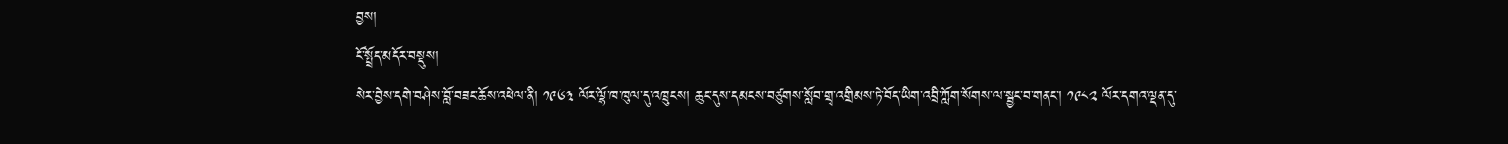བྱས།
ངོ་སྤྲོད་མདོར་བསྡུས།
སེར་བྱེས་དགེ་བཤེས་བློ་བཟང་ཆོས་འཕེལ་ནི། ༡༩༦༣ ལོར་ལྷོ་ཁ་ཁུལ་དུ་འཁྲུངས། ཆུང་དུས་དམངས་བཙུགས་སློབ་གྲྭ་འགྲིམས་ཏེ་བོད་ཡིག་འབྲི་ཀློག་སོགས་ལ་སྦྱང་བ་གནང་། ༡༩༨༢ ལོར་དགའ་ལྡན་དུ་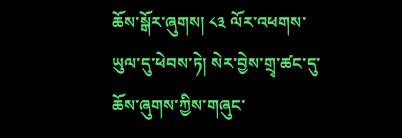ཆོས་སྒོར་ཞུགས། ༨༣ ལོར་འཕགས་ཡུལ་དུ་ཕེབས་ཏེ། སེར་བྱེས་གྲྭ་ཚང་དུ་ཆོས་ཞུགས་ཀྱིས་གཞུང་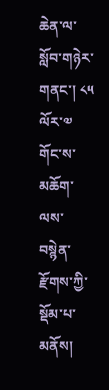ཆེན་ལ་སློབ་གཉེར་གནང་། ༨༥ ལོར་༧ གོང་ས་མཆོག་ལས་བསྙེན་རྫོགས་ཀྱི་སྡོམ་པ་མནོས།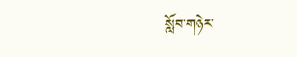སློབ་གཉེར་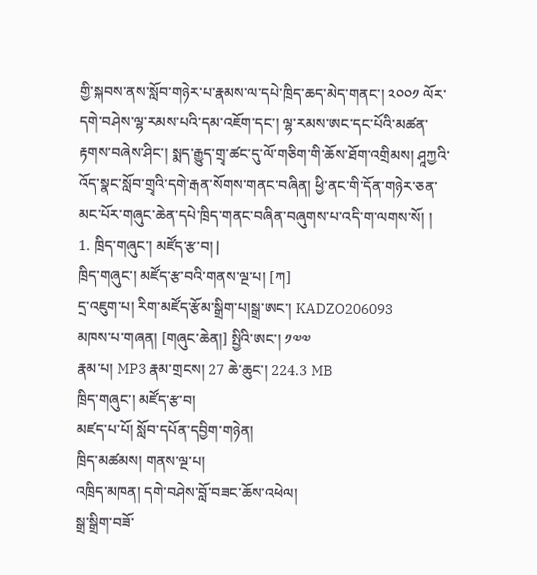གྱི་སྐབས་ནས་སློབ་གཉེར་པ་རྣམས་ལ་དཔེ་ཁྲིད་ཆད་མེད་གནང་། ༢༠༠༡ ལོར་དགེ་བཤེས་ལྷ་རམས་པའི་དམ་འཇོག་དང་། ལྷ་རམས་ཨང་དང་པོའི་མཚན་རྟགས་བཞེས་ཤིང་། སྨད་རྒྱུད་གྲྭ་ཚང་དུ་ལོ་གཅིག་གི་ཆོས་ཐོག་འགྲིམས། ཤཱཀྱའི་འོད་སྣང་སློབ་གྲྭའི་དགེ་རྒན་སོགས་གནང་བཞིན། ཕྱི་ནང་གི་དོན་གཉེར་ཅན་མང་པོར་གཞུང་ཆེན་དཔེ་ཁྲིད་གནང་བཞིན་བཞུགས་པ་འདི་ག་ལགས་སོ། །
1. ཁྲིད་གཞུང་། མཛོད་རྩ་བ། |
ཁྲིད་གཞུང་། མཛོད་རྩ་བའི་གནས་ལྔ་པ། [ཀ]
དྲ་འཇུག་པ། རིག་མཛོད་རྩོམ་སྒྲིག་པ།སྒྲ་ཨང་། KADZO206093
མཁས་པ་གཞན། [གཞུང་ཆེན།] སྤྱིའི་ཨང་། ༡༧༧
རྣམ་པ། MP3 རྣམ་གྲངས། 27 ཆེ་ཆུང་། 224.3 MB
ཁྲིད་གཞུང་། མཛོད་རྩ་བ།
མཛད་པ་པོ། སློབ་དཔོན་དབྱིག་གཉེན།
ཁྲིད་མཚམས། གནས་ལྔ་པ།
འཁྲིད་མཁན། དགེ་བཤེས་བློ་བཟང་ཆོས་འཕེལ།
སྒྲ་སྒྲིག་བཟོ་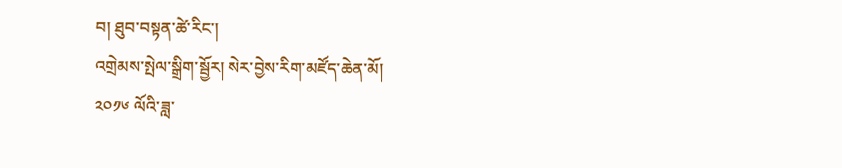བ། ཐུབ་བསྟན་ཚེ་རིང་།
འགྲེམས་སྤེལ་སྒྲིག་སྦྱོར། སེར་བྱེས་རིག་མཛོད་ཆེན་མོ།
༢༠༡༦ ལོའི་ཟླ་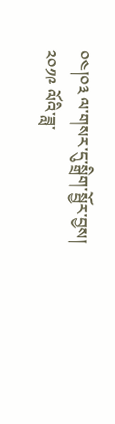༠༤།༠༣ ལ་གསར་དུ་སྒྲིག་སྦྱོར་བྱས།
༢༠༡༩ ལོའི་ཟླ་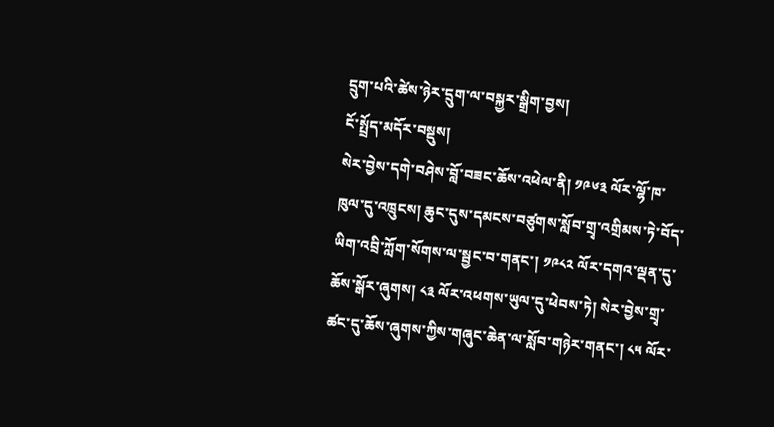དྲུག་པའི་ཚེས་ཉེར་དྲུག་ལ་བསྐྱར་སྒྲིག་བྱས།
ངོ་སྤྲོད་མདོར་བསྡུས།
སེར་བྱེས་དགེ་བཤེས་བློ་བཟང་ཆོས་འཕེལ་ནི། ༡༩༦༣ ལོར་ལྷོ་ཁ་ཁུལ་དུ་འཁྲུངས། ཆུང་དུས་དམངས་བཙུགས་སློབ་གྲྭ་འགྲིམས་ཏེ་བོད་ཡིག་འབྲི་ཀློག་སོགས་ལ་སྦྱང་བ་གནང་། ༡༩༨༢ ལོར་དགའ་ལྡན་དུ་ཆོས་སྒོར་ཞུགས། ༨༣ ལོར་འཕགས་ཡུལ་དུ་ཕེབས་ཏེ། སེར་བྱེས་གྲྭ་ཚང་དུ་ཆོས་ཞུགས་ཀྱིས་གཞུང་ཆེན་ལ་སློབ་གཉེར་གནང་། ༨༥ ལོར་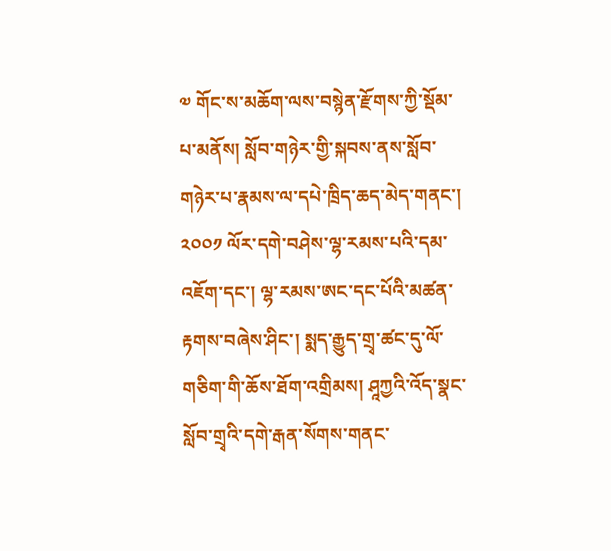༧ གོང་ས་མཆོག་ལས་བསྙེན་རྫོགས་ཀྱི་སྡོམ་པ་མནོས། སློབ་གཉེར་གྱི་སྐབས་ནས་སློབ་གཉེར་པ་རྣམས་ལ་དཔེ་ཁྲིད་ཆད་མེད་གནང་། ༢༠༠༡ ལོར་དགེ་བཤེས་ལྷ་རམས་པའི་དམ་འཇོག་དང་། ལྷ་རམས་ཨང་དང་པོའི་མཚན་རྟགས་བཞེས་ཤིང་། སྨད་རྒྱུད་གྲྭ་ཚང་དུ་ལོ་གཅིག་གི་ཆོས་ཐོག་འགྲིམས། ཤཱཀྱའི་འོད་སྣང་སློབ་གྲྭའི་དགེ་རྒན་སོགས་གནང་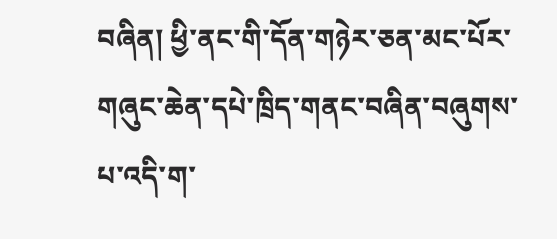བཞིན། ཕྱི་ནང་གི་དོན་གཉེར་ཅན་མང་པོར་གཞུང་ཆེན་དཔེ་ཁྲིད་གནང་བཞིན་བཞུགས་པ་འདི་ག་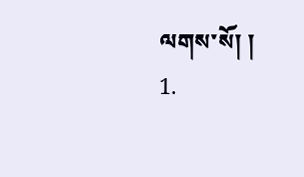ལགས་སོ། །
1.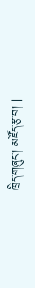ཁྲིད་གཞུང་། མཛོད་རྩ་བ། |